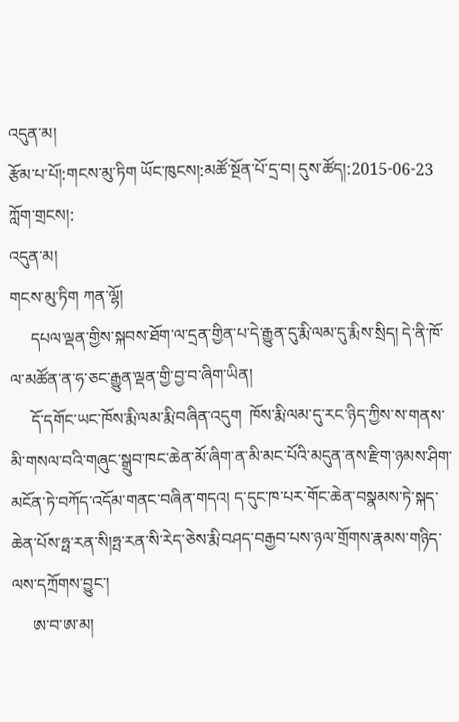འདུན་མ།
རྩོམ་པ་པོ།:གངས་མུ་ཏིག ཡོང་ཁུངས།:མཚོ་སྔོན་པོ་དྲ་བ། དུས་ཚོད།:2015-06-23 ཀློག་གྲངས།:
འདུན་མ།
གངས་མུ་ཏིག ཀན་ལྷོ།
     དཔལ་ལྡན་གྱིས་སྐབས་ཐོག་ལ་དྲན་གྱིན་པ་དེ་རྒྱུན་དུ་རྨི་ལམ་དུ་རྨིས་སྲིད། དེ་ནི་ཁོ་ལ་མཚོན་ན་ཧ་ཅང་རྒྱུན་ལྡན་གྱི་བྱ་བ་ཞིག་ཡིན།
     དོ་དགོང་ཡང་ཁོས་རྨི་ལམ་རྨི་བཞིན་འདུག  ཁོས་རྨི་ལམ་དུ་རང་ཉིད་ཀྱིས་ས་གནས་མི་གསལ་བའི་གཞུང་སྒྲུབ་ཁང་ཆེན་མོ་ཞིག་ན་མི་མང་པོའི་མདུན་ནས་རྫིག་ཉམས་ཤིག་མངོན་ཏེ་བཀོད་འདོམ་གནང་བཞིན་གདའ། ད་དུང་ཁ་པར་གོང་ཆེན་བསྣམས་ཏེ་སྐད་ཆེན་པོས་ཧྥ་རན་སི།ཧྤ་རན་སི་རེད་ཅེས་རྨི་བཤད་བརྒྱབ་པས་ཉལ་གྲོགས་རྣམས་གཉིད་ལས་དཀྲོགས་བྱུང་།
     ཨ་བ་ཨ་མ།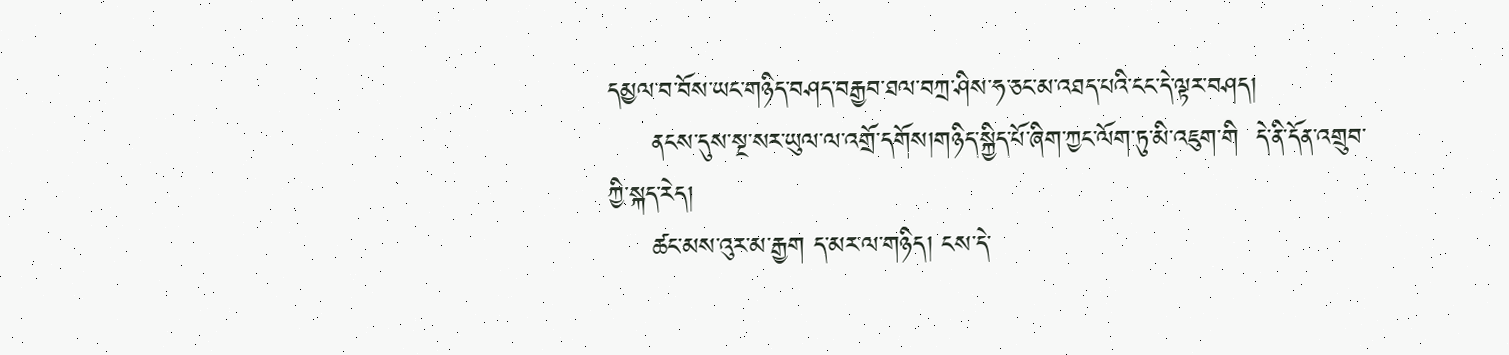དམྱལ་བ་བོས་ཡང་གཉིད་བཤད་བརྒྱབ་ཐལ་བཀྲ་ཤིས་ཧ་ཅང་མ་འཐད་པའི་ངང་དེ་ལྟར་བཤད།
     ནངས་དུས་སྔ་སར་ཡུལ་ལ་འགྲོ་དགོས།གཉིད་སྐྱིད་པོ་ཞིག་ཀྱང་ལོག་ཏུ་མི་འཇུག་གི  དེ་ནི་དོན་འགྲུབ་ཀྱི་སྐད་རེད།
     ཚང་མས་འུར་མ་རྒྱག ད་མར་ལ་གཉིད། ངས་དེ་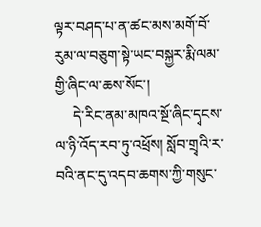ལྟར་བཤད་པ་ན་ཚང་མས་མགོ་བོ་རུམ་ལ་བཅུག་སྟེ་ཡང་བསྐྱར་རྨི་ལམ་གྱི་ཞིང་ལ་ཆས་སོང་།
     དེ་རིང་ནམ་མཁའ་སྔོ་ཞིང་དྭངས་ལ་ཉི་འོད་རབ་ཏུ་འཕྲོས། སློབ་གྲྭའི་ར་བའི་ནང་དུ་འདབ་ཆགས་ཀྱི་གསུང་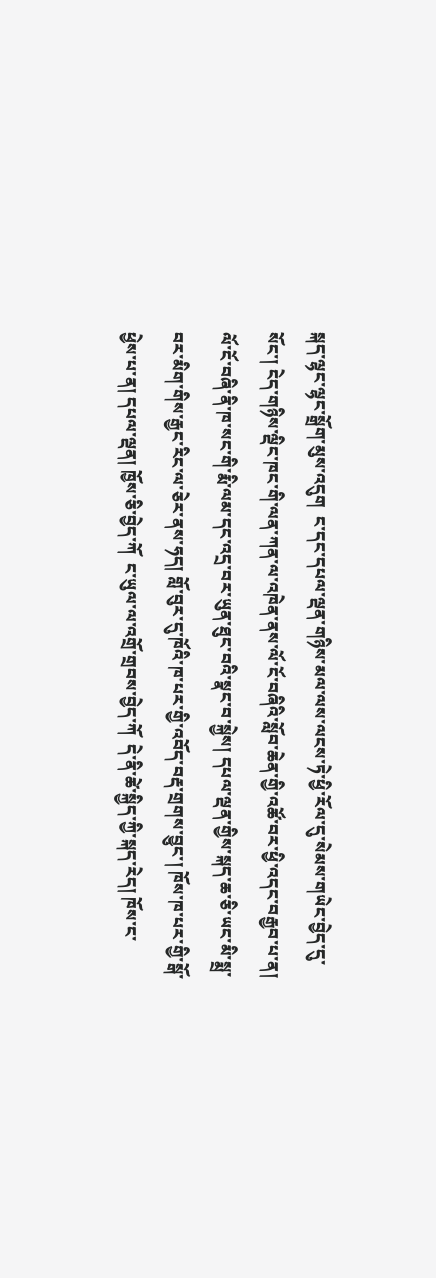སྐད་ལྷང་ལྷང་སྒྲོག་མུས་འདུག  ང་དང་དཔལ་ལྡན་གཉིས་མལ་ལས་ལངས་ཏེ་ཕྱི་རོལ་དུ་སེམས་གཡེང་བྱེད་དུ་སོང་། ངེད་གཉིས་ལྡིང་ཁང་གི་ལན་ཀན་ལ་འཁེན་ནས་ལོ་ངོ་བཞིའི་སློབ་ཆེན་གྱི་འཚོ་བར་ཕྱི་འདང་བརྒྱབ་པ་ན། ལོ་ངོ་བཞི་ནི་ཁ་སང་གི་རྨི་ལམ་དང་འདྲ་བར་ཡུན་ཐུང་བའི་སྣང་བ་སྐྱེས། དཔལ་ལྡན་གྱིས་སྐད་ཆ་ཅི་ཡང་མི་སྨྲ་བར་མིག་གིས་རྒྱང་རིང་ལ་ཅེར་ནས་ཧད། གློ་བུར་དུ་ཁོའི་ཁ་པར་གྱི་འབོད་བརྡ་གྲགས་བྱུང་། ཁོས་ཁ་པར་གྱི་སྒོ་ཕྱེས་པ་ན། དཔལ་ལྡན། ཁྱོས་ཅི་བྱེད་ཀོ  ང་ཡུལ་ལ་འགྲོ་གྲབས་བྱེད་ཀོ  དེ་ནི་ཚེ་སྐྱིད་ཀྱི་སྐད་རེད། ཁོས་ང་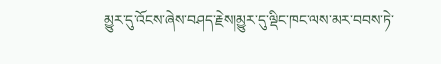མྱུར་དུ་འོངས་ཞེས་བཤད་རྗེས།མྱུར་དུ་ལྡིང་ཁང་ལས་མར་བབས་ཏེ་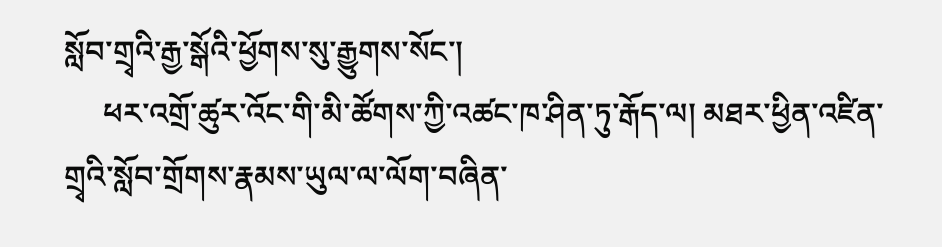སློབ་གྲྭའི་རྒྱ་སྒོའི་ཕྱོགས་སུ་རྒྱུགས་སོང་།
     ཕར་འགྲོ་ཚུར་འོང་གི་མི་ཚོགས་ཀྱི་འཚང་ཁ་ཤིན་ཏུ་རྒོད་ལ། མཐར་ཕྱིན་འཛིན་གྲྭའི་སློབ་གྲོགས་རྣམས་ཡུལ་ལ་ལོག་བཞིན་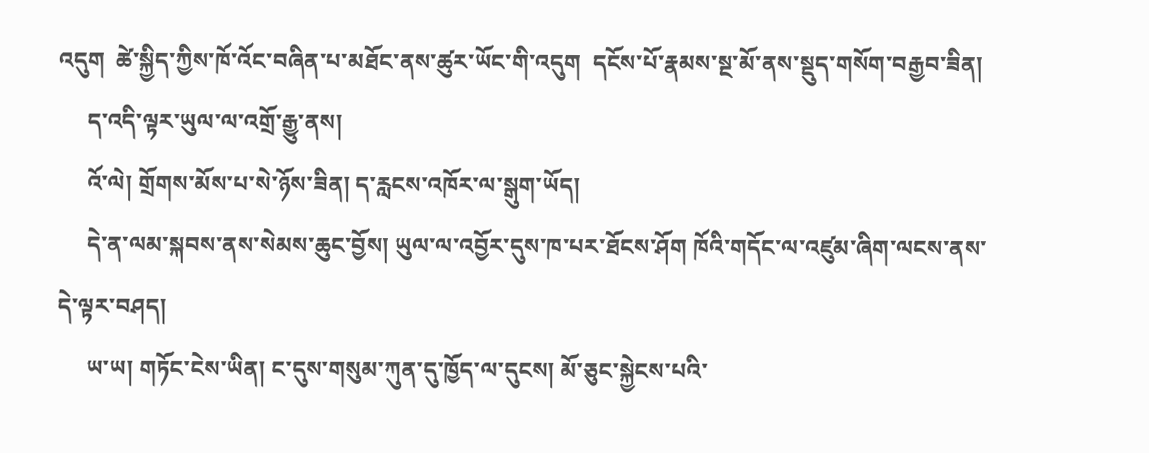འདུག  ཚེ་སྐྱིད་ཀྱིས་ཁོ་འོང་བཞིན་པ་མཐོང་ནས་ཚུར་ཡོང་གི་འདུག  དངོས་པོ་རྣམས་སྔ་མོ་ནས་སྡུད་གསོག་བརྒྱབ་ཟིན།
     ད་འདི་ལྟར་ཡུལ་ལ་འགྲོ་རྒྱུ་ནས།
     འོ་ལེ། གྲོགས་མོས་པ་སེ་ཉོས་ཟིན། ད་རླངས་འཁོར་ལ་སྒུག་ཡོད།
     དེ་ན་ལམ་སྐབས་ནས་སེམས་ཆུང་བྱོས། ཡུལ་ལ་འབྱོར་དུས་ཁ་པར་ཐོངས་ཤོག ཁོའི་གདོང་ལ་འཛུམ་ཞིག་ལངས་ནས་དེ་ལྟར་བཤད།
     ཡ་ཡ། གཏོང་ངེས་ཡིན། ང་དུས་གསུམ་ཀུན་དུ་ཁྱོད་ལ་དུངས། མོ་ཅུང་སྐྱེངས་པའི་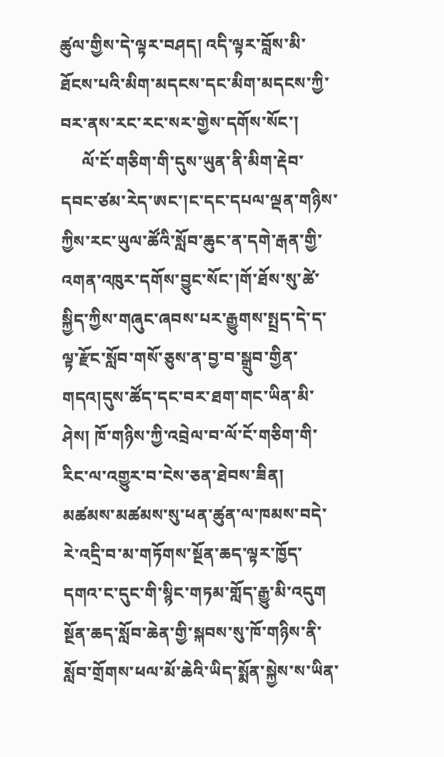ཚུལ་གྱིས་དེ་ལྟར་བཤད། འདི་ལྟར་བློས་མི་ཐོངས་པའི་མིག་མདངས་དང་མིག་མདངས་ཀྱི་བར་ནས་རང་རང་སར་གྱེས་དགོས་སོང་།
     ལོ་ངོ་གཅིག་གི་དུས་ཡུན་ནི་མིག་རྡེབ་དབང་ཙམ་རེད་ཨང་།ང་དང་དཔལ་ལྡན་གཉིས་ཀྱིས་རང་ཡུལ་ཚོའི་སློབ་ཆུང་ན་དགེ་རྒན་གྱི་འགན་འཁུར་དགོས་བྱུང་སོང་།གོ་ཐོས་སུ་ཚེ་སྐྱིད་ཀྱིས་གཞུང་ཞབས་པར་རྒྱུགས་སྤྲད་དེ་ད་ལྟ་རྫོང་སློབ་གསོ་ཅུས་ན་བྱ་བ་སྒྲུབ་གྱིན་གདའ།དུས་ཚོད་དང་བར་ཐག་གང་ཡིན་མི་ཤེས། ཁོ་གཉིས་ཀྱི་འབྲེལ་བ་ལོ་ངོ་གཅིག་གི་རིང་ལ་འགྱུར་བ་ངེས་ཅན་ཐེབས་ཟིན། མཚམས་མཚམས་སུ་ཕན་ཚུན་ལ་ཁམས་བདེ་རེ་འདྲི་བ་མ་གཏོགས་སྔོན་ཆད་ལྟར་ཁྱོད་དགའ་ང་དུང་གི་སྙིང་གཏམ་གློད་རྒྱུ་མི་འདུག  སྔོན་ཆད་སློབ་ཆེན་གྱི་སྐབས་སུ་ཁོ་གཉིས་ནི་སློབ་གྲོགས་ཕལ་མོ་ཆེའི་ཡིད་སྨོན་སྐྱེས་ས་ཡིན་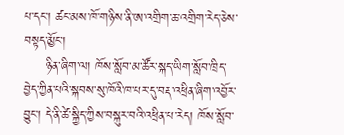པ་དང་། ཚང་མས་ཁོ་གཉིས་ནི་ཨ་འགྲིག་ཆ་འགྲིག་རེད་ཅེས་བསྟད་མྱོང་།
     ཉིན་ཞིག་ལ། ཁོས་སློབ་མ་ཚོར་སྐད་ཡིག་སློབ་ཁྲིད་བྱེད་ཀྱིན་པའི་སྐབས་སུ་ཁོའི་ཁ་པར་དུ་བརྡ་འཕྲིན་ཞིག་འབྱོར་བྱུང་། དེ་ནི་ཚེ་སྐྱིད་ཀྱིས་བསྐུར་བའི་འཕྲིན་པ་རེད། ཁོས་སློབ་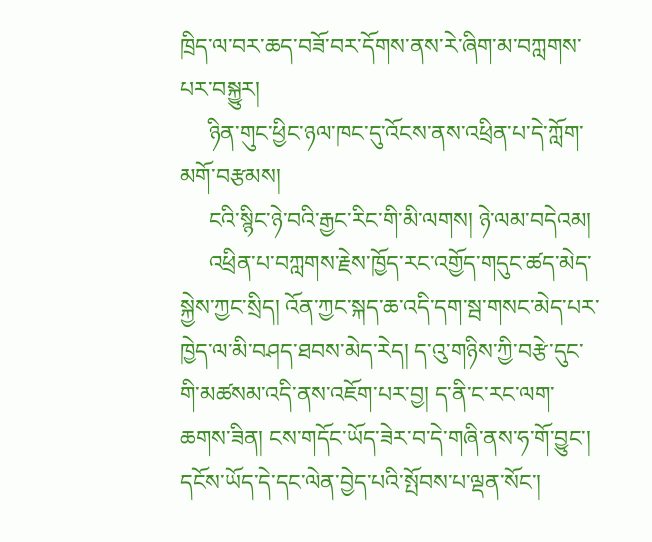ཁྲིད་ལ་བར་ཆད་བཟོ་བར་དོགས་ནས་རེ་ཞིག་མ་བཀླགས་པར་བསྐྱུར།
     ཉིན་གུང་ཕྱིང་ཉལ་ཁང་དུ་འོངས་ནས་འཕྲིན་པ་དེ་ཀློག་མགོ་བརྩམས།
     ངའི་སྙིང་ཉེ་བའི་རྒྱང་རིང་གི་མི་ལགས། ཉེ་ལམ་བདེའམ།
     འཕྲིན་པ་བཀླགས་རྗེས་ཁྱོད་རང་འགྱོད་གདུང་ཚད་མེད་སྐྱེས་ཀྱང་སྲིད། འོན་ཀྱང་སྐད་ཆ་འདི་དག་སྦ་གསང་མེད་པར་ཁྱེད་ལ་མི་བཤད་ཐབས་མེད་རེད། ད་འུ་གཉིས་ཀྱི་བརྩེ་དུང་གི་མཚསམ་འདི་ནས་འཇོག་པར་བྱ། ད་ནི་ང་རང་ལག་ཆགས་ཟིན། ངས་གདོང་ཡོད་ཟེར་བ་དེ་གཞི་ནས་ཧ་གོ་བྱུང་། དངོས་ཡོད་དེ་དང་ལེན་བྱེད་པའི་སྤོབས་པ་ལྡན་སོང་།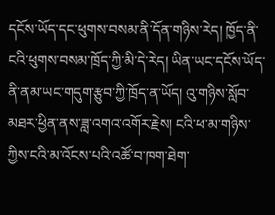དངོས་ཡོད་དང་ཕུགས་བསམ་ནི་དོན་གཉིས་རེད། ཁྱོད་ནི་ངའི་ཕུགས་བསམ་ཁྲོད་ཀྱི་མི་དེ་རེད། ཡིན་ཡང་དངོས་ཡོད་ནི་ནམ་ཡང་གདུག་རྩུབ་ཀྱི་ཁྲོད་ན་ཡོད། འུ་གཉིས་སློབ་མཐར་ཕྱིན་ནས་ཟླ་འགའ་འགོར་རྗེས། ངའི་ཕ་མ་གཉིས་ཀྱིས་ངའི་མ་འོངས་པའི་འཚོ་བ་ཁག་ཐེག་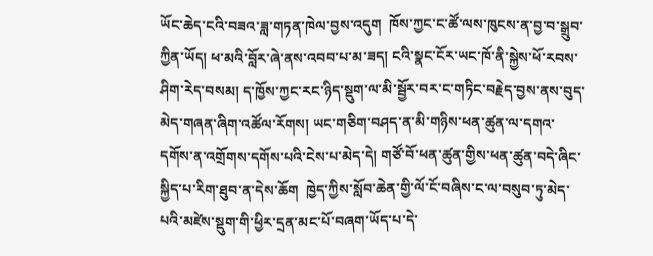ཡོང་ཆེད་ངའི་བཟའ་ཟླ་གཏན་ཁེལ་བྱས་འདུག  ཁོས་ཀྱང་ང་ཚོ་ལས་ཁུངས་ན་བྱ་བ་སྒྲུབ་ཀྱིན་ཡོད། ཕ་མའི་བློར་ཞེ་ནས་འབབ་པ་མ་ཟད། ངའི་སྣང་ངོར་ཡང་ཁོ་ནི་སྐྱེས་ཕོ་རབས་ཤིག་རེད་བསམ། ད་ཁྱོས་ཀྱང་རང་ཉིད་སྡུག་ལ་མི་སྦྱོར་བར་ང་གཏིང་བརྗེད་བྱས་ནས་བུད་མེད་གཞན་ཞིག་འཚོལ་རོགས། ཡང་གཅིག་བཤད་ན་མི་གཉིས་ཕན་ཚུན་ལ་དགའ་དགོས་ན་འགྲོགས་དགོས་པའི་ངེས་པ་མེད་དེ། གཙོ་བོ་ཕན་ཚུན་གྱིས་ཕན་ཚུན་བདེ་ཞིང་སྐྱིད་པ་རིག་ཐུབ་ན་དེས་ཆོག  ཁྱེད་ཀྱིས་སློབ་ཆེན་གྱི་ལོ་ངོ་བཞིས་ང་ལ་བསུབ་ཏུ་མེད་པའི་མཛེས་སྡུག་གི་ཕྱིར་དྲན་མང་པོ་བཞག་ཡོད་པ་དེ་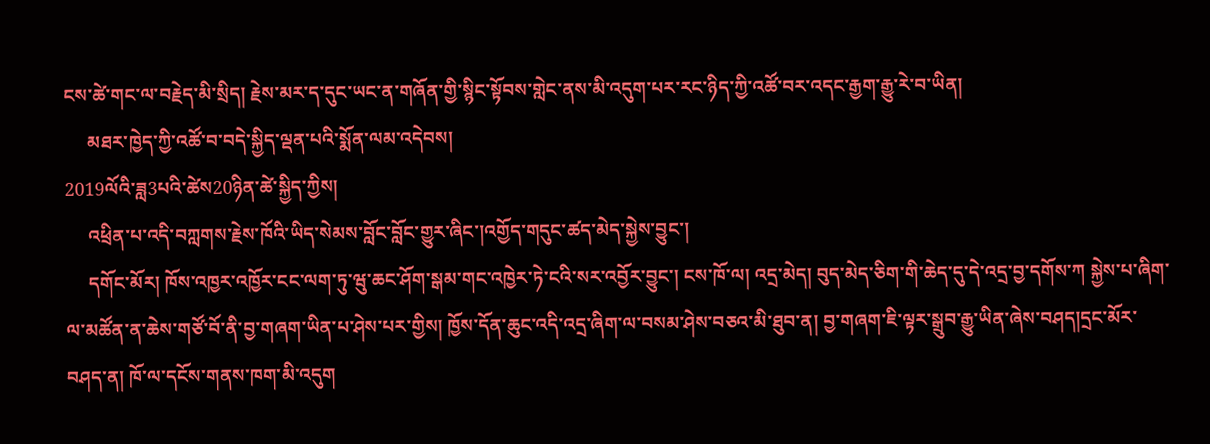ངས་ཚེ་གང་ལ་བརྗེད་མི་སྲིད། རྗེས་མར་ད་དུང་ཡང་ན་གཞོན་གྱི་སྙིང་སྟོབས་གླེང་ནས་མི་འདུག་པར་རང་ཉིད་ཀྱི་འཚོ་བར་འདང་རྒྱག་རྒྱུ་རེ་བ་ཡིན།
     མཐར་ཁྱེད་ཀྱི་འཚོ་བ་བདེ་སྐྱིད་ལྡན་པའི་སྨོན་ལམ་འདེབས།
2019ལོའི་ཟླ3པའི་ཚེས20ཉིན་ཚེ་སྐྱིད་ཀྱིས།
     འཕྲིན་པ་འདི་བཀླགས་རྗེས་ཁོའི་ཡིད་སེམས་བློང་བློང་གྱུར་ཞིང་།འགྱོད་གདུང་ཚད་མེད་སྐྱེས་བྱུང་།
     དགོང་མོར། ཁོས་འཁྱར་འཁྱོར་ངང་ལག་ཏུ་ཝུ་ཆང་ཤོག་སྒམ་གང་འཁྱེར་ཏེ་ངའི་སར་འབྱོར་བྱུང་། ངས་ཁོ་ལ། འདྲ་མེད། བུད་མེད་ཅིག་གི་ཆེད་དུ་དེ་འདྲ་བྱ་དགོས་ཀ སྐྱེས་པ་ཞིག་ལ་མཚོན་ན་ཆེས་གཙོ་བོ་ནི་བྱ་གཞག་ཡིན་པ་ཤེས་པར་གྱིས། ཁྱོས་དོན་ཆུང་འདི་འདྲ་ཞིག་ལ་བསམ་ཤེས་བཅའ་མི་ཐུབ་ན། བྱ་གཞག་ཇི་ལྟར་སྒྲུབ་རྒྱུ་ཡིན་ཞེས་བཤད།དྲང་མོར་བཤད་ན། ཁོ་ལ་དངོས་གནས་ཁག་མི་འདུག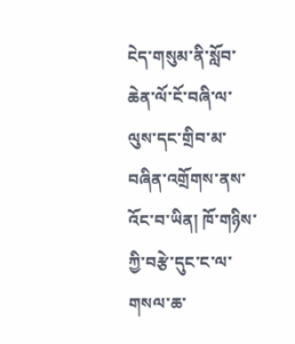ངེད་གསུམ་ནི་སློབ་ཆེན་ལོ་ངོ་བཞི་ལ་ལུས་དང་གྲིབ་མ་བཞིན་འགྲོགས་ནས་འོང་བ་ཡིན། ཁོ་གཉིས་ཀྱི་བརྩེ་དུང་ང་ལ་གསལ་ཆ་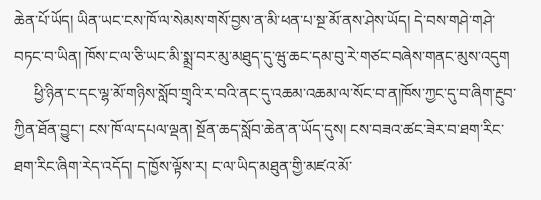ཆེན་པོ་ཡོད། ཡིན་ཡང་ངས་ཁོ་ལ་སེམས་གསོ་བྱས་ན་མི་ཕན་པ་སྔ་མོ་ནས་ཤེས་ཡོད། དེ་བས་གཤེ་གཤེ་བཏང་བ་ཡིན། ཁོས་ང་ལ་ཅི་ཡང་མི་སྨྲ་བར་མུ་མཐུད་དུ་ཝུ་ཆང་དམ་བུ་རེ་གཙང་བཞེས་གནང་མུས་འདུག
     ཕྱི་ཉིན་ང་དང་ལྷ་མོ་གཉིས་སློབ་གྲྭའི་ར་བའི་ནང་དུ་འཆམ་འཆམ་ལ་སོང་བ་ན།ཁོས་ཀྱང་དུ་བ་ཞིག་རྔུབ་ཀྱིན་ཐོན་བྱུང་། ངས་ཁོ་ལ་དཔལ་ལྡན། སྔོན་ཆད་སློབ་ཆེན་ན་ཡོད་དུས། ངས་བཟའ་ཚང་ཟེར་བ་ཐག་རིང་ཐག་རིང་ཞིག་རེད་འདོད། ད་ཁྱོས་ལྟོས་ར། ང་ལ་ཡིད་མཐུན་གྱི་མཛའ་མོ་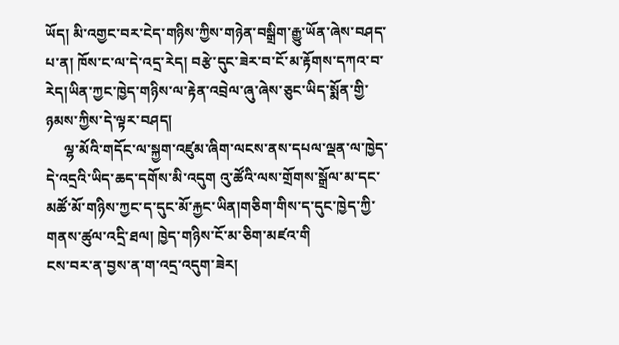ཡོད། མི་འགྱང་བར་ངེད་གཉིས་ཀྱིས་གཉེན་བསྒྲིག་རྒྱུ་ཡོན་ཞེས་བཤད་པ་ན། ཁོས་ང་ལ་དེ་འདྲ་རེད། བརྩེ་དུང་ཟེར་བ་ངོ་མ་རྟོགས་དཀའ་བ་རེད།ཡིན་ཀྱང་ཁྱེད་གཉིས་ལ་རྟེན་འབྲེལ་ཞུ་ཞེས་ཅུང་ཡིད་སྨོན་གྱི་ཉམས་ཀྱིས་དེ་ལྟར་བཤད།
     ལྷ་མོའི་གདོང་ལ་སྐྱག་འཛུམ་ཞིག་ལངས་ནས་དཔལ་ལྡན་ལ་ཁྱེད་དེ་འདྲའི་ཡིད་ཆད་དགོས་མི་འདུག འུ་ཚོའི་ལས་གྲོགས་སྒྲོལ་མ་དང་མཚོ་མོ་གཉིས་ཀྱང་ད་དུང་མོ་རྐྱང་ཡིན།གཅིག་གིས་ད་དུང་ཁྱེད་ཀྱི་གནས་ཚུལ་འདྲི་ཐལ། ཁྱེད་གཉིས་ངོ་མ་ཅིག་མཛའ་གི
ངས་བར་ན་བྱས་ན་ག་འདྲ་འདུག་ཟེར།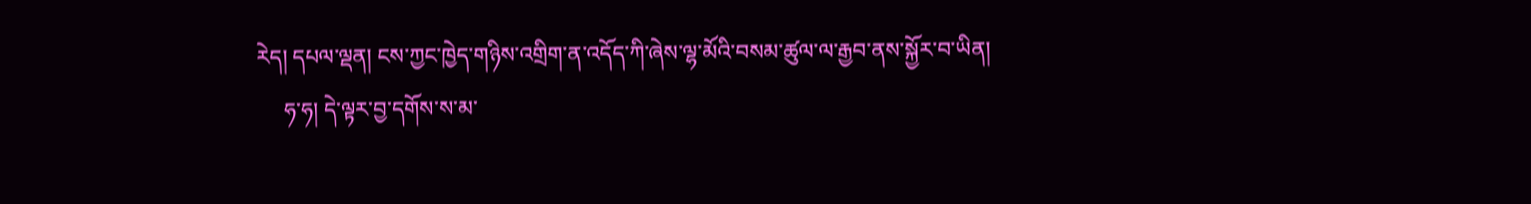རེད། དཔལ་ལྡན། ངས་ཀྱང་ཁྱེད་གཉིས་འགྲིག་ན་འདོད་ཀི་ཞེས་ལྷ་མོའི་བསམ་ཚུལ་ལ་རྒྱབ་ནས་སྐྱོར་བ་ཡིན།
     ཧ་ཧ། དེ་ལྟར་བྱ་དགོས་ས་མ་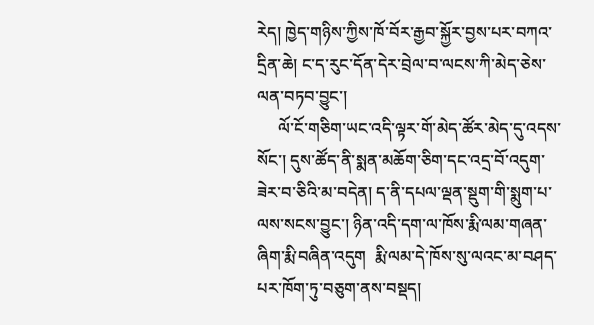རེད། ཁྱེད་གཉིས་ཀྱིས་ཁོ་བོར་རྒྱབ་སྐྱོར་བྱས་པར་བཀའ་དྲིན་ཆེ། ང་ད་རུང་དོན་དེར་བྲེལ་བ་ལངས་ཀི་མེད་ཅེས་ལན་བཏབ་བྱུང་།
     ལོ་ངོ་གཅིག་ཡང་འདི་ལྟར་གོ་མེད་ཚོར་མེད་དུ་འདས་སོང་། དུས་ཚོད་ནི་སྨན་མཆོག་ཅིག་དང་འདྲ་བོ་འདུག་ཟེར་བ་ཅིའི་མ་བདེན། ད་ནི་དཔལ་ལྡན་སྡུག་གི་སྨུག་པ་ལས་སངས་བྱུང་། ཉིན་འདི་དག་ལ་ཁོས་རྨི་ལམ་གཞན་ཞིག་རྨི་བཞིན་འདུག  རྨི་ལམ་དེ་ཁོས་སུ་ལའང་མ་བཤད་པར་ཁོག་ཏུ་བཅུག་ནས་བསྡད།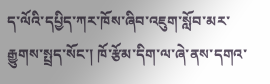ད་ལོའི་དཔྱིད་ཀར་ཁོས་ཞིབ་འཇུག་སློབ་མར་རྒྱུགས་སྤྲད་སོང་། ཁོ་རྩོམ་དིག་ལ་ཞེ་ནས་དགའ་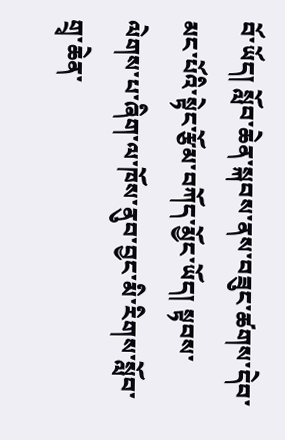བོ་ཡོད། སློབ་ཆེན་སྐབས་ནས་བཟུང་ཚགས་དེབ་མང་པོའི་སྟེང་རྩོམ་བཀོད་མྱོང་ཡོད། སྟབས་ལེགས་པ་ཞིག་ལ་ཁོས་ནུབ་བྱང་མི་རིགས་སློབ་གྲྭ་ཆེན་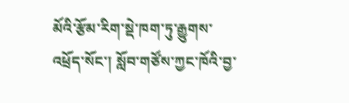མོའི་རྩོམ་རིག་སྡེ་ཁག་ཏུ་རྒྱུགས་འཕྲོད་སོང་། སློབ་གཙོས་ཀྱང་ཁོའི་བྱ་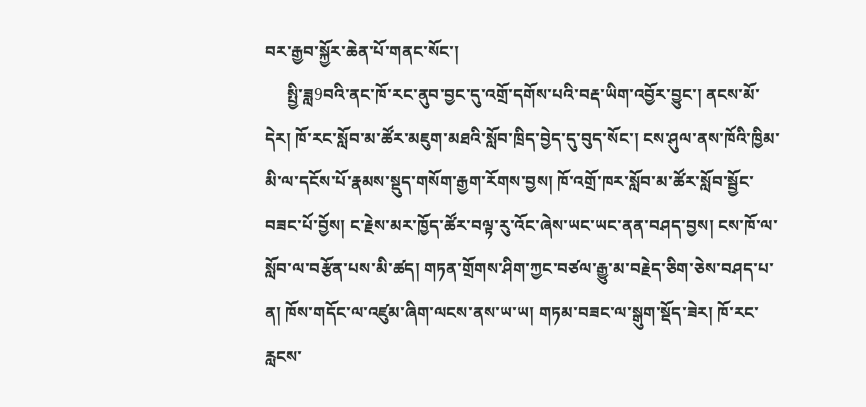བར་རྒྱབ་སྐྱོར་ཆེན་པོ་གནང་སོང་།
     སྤྱི་ཟླ9བའི་ནང་ཁོ་རང་ནུབ་བྱང་དུ་འགྲོ་དགོས་པའི་བརྡ་ཡིག་འབྱོར་བྱུང་། ནངས་མོ་དེར། ཁོ་རང་སློབ་མ་ཚོར་མཇུག་མཐའི་སློབ་ཁྲིད་བྱེད་དུ་བུད་སོང་། ངས་ཤུལ་ནས་ཁོའི་ཁྱིམ་མི་ལ་དངོས་པོ་རྣམས་སྡུད་གསོག་རྒྱག་རོགས་བྱས། ཁོ་འགྲོ་ཁར་སློབ་མ་ཚོར་སློབ་སྦྱོང་བཟང་པོ་བྱོས། ང་རྗེས་མར་ཁྱོད་ཚོར་བལྟ་རུ་འོང་ཞེས་ཡང་ཡང་ནན་བཤད་བྱས། ངས་ཁོ་ལ་སློབ་ལ་བརྩོན་པས་མི་ཚད། གཏན་གྲོགས་ཤིག་ཀྱང་བཙལ་རྒྱུ་མ་བརྗེད་ཅིག་ཅེས་བཤད་པ་ན། ཁོས་གདོང་ལ་འཛུམ་ཞིག་ལངས་ནས་ཡ་ཡ། གཏམ་བཟང་ལ་སྒུག་སྡོད་ཟེར། ཁོ་རང་རླངས་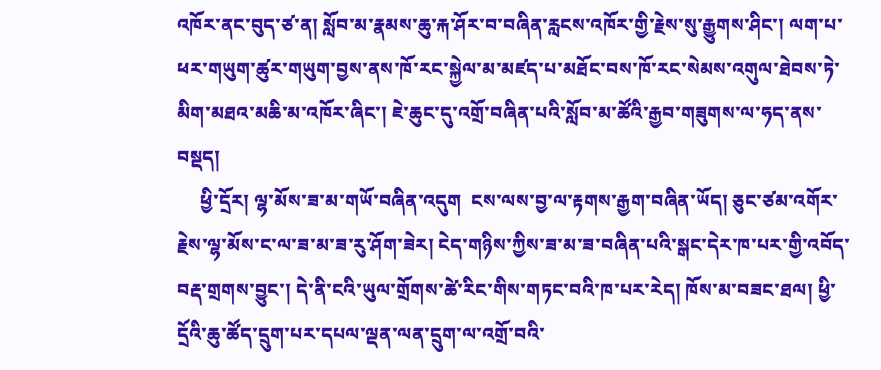འཁོར་ནང་བུད་ཙ་ན། སློབ་མ་རྣམས་ཆུ་རྐ་ཤོར་བ་བཞིན་རླངས་འཁོར་གྱི་རྗེས་སུ་རྒྱུགས་ཤིང་། ལག་པ་ཕར་གཡུག་ཚུར་གཡུག་བྱས་ནས་ཁོ་རང་སྐྱེལ་མ་མཛད་པ་མཐོང་བས་ཁོ་རང་སེམས་འགུལ་ཐེབས་ཏེ་མིག་མཐའ་མཆི་མ་འཁོར་ཞིང་། ཇེ་ཆུང་དུ་འགྲོ་བཞིན་པའི་སློབ་མ་ཚོའི་རྒྱབ་གཟུགས་ལ་ཧད་ནས་བསྡད།
     ཕྱི་དྲོར། ལྷ་མོས་ཟ་མ་གཡོ་བཞིན་འདུག  ངས་ལས་བྱ་ལ་རྟགས་རྒྱག་བཞིན་ཡོད། ཅུང་ཙམ་འགོར་རྗེས་ལྷ་མོས་ང་ལ་ཟ་མ་ཟ་རུ་ཤོག་ཟེར། ངེད་གཉིས་ཀྱིས་ཟ་མ་ཟ་བཞིན་པའི་སྒང་དེར་ཁ་པར་གྱི་འབོད་བརྡ་གྲགས་བྱུང་། དེ་ནི་ངའི་ཡུལ་གྲོགས་ཚེ་རིང་གིས་གཏང་བའི་ཁ་པར་རེད། ཁོས་མ་བཟང་ཐལ། ཕྱི་དྲོའི་ཆུ་ཚོད་དྲུག་པར་དཔལ་ལྡན་ལན་དྲུག་ལ་འགྲོ་བའི་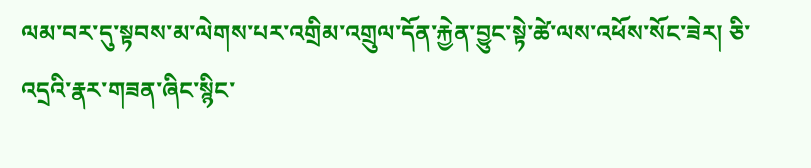ལམ་བར་དུ་སྟབས་མ་ལེགས་པར་འགྲིམ་འགྲུལ་དོན་རྐྱེན་བྱུང་སྟེ་ཚེ་ལས་འཕོས་སོང་ཟེར། ཅི་འདྲའི་རྣར་གཟན་ཞིང་སྙིང་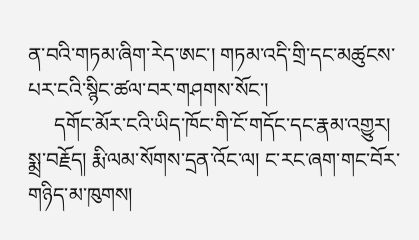ན་བའི་གཏམ་ཞིག་རེད་ཨང་། གཏམ་འདི་གྲི་དང་མཚུངས་པར་ངའི་སྙིང་ཚལ་བར་གཤགས་སོང་།
     དགོང་མོར་ངའི་ཡིད་ཁོང་གི་ངོ་གདོང་དང་རྣམ་འགྱུར། སྨྲ་བརྗོད། རྨི་ལམ་སོགས་དྲན་འོང་ལ། ང་རང་ཞག་གང་བོར་གཉིད་མ་ཁུགས།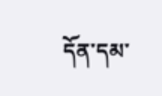དོན་དམ་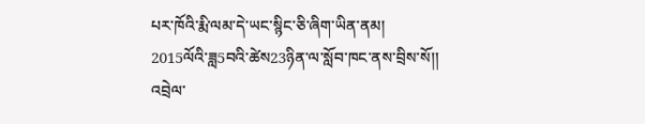པར་ཁོའི་རྨི་ལམ་དེ་ཡང་སྙིང་ཅི་ཞིག་ཡིན་ནམ།
2015ལོའི་ཟླ5བའི་ཚེས23ཉིན་ལ་སློབ་ཁང་ནས་བྲིས་སོ།།
འབྲེལ་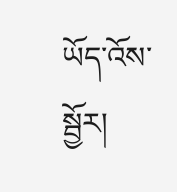ཡོད་འོས་སྦྱོར།